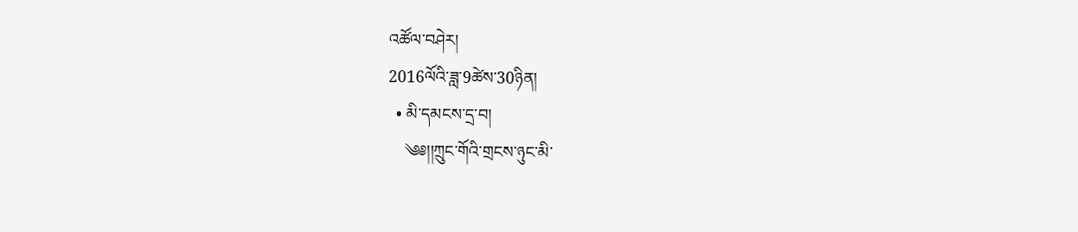འཚོལ་བཤེར།
2016ལོའི་ཟླ་9ཚེས་30ཉིན།
  • མི་དམངས་དྲ་བ།
    ༄༅།།ཀྲུང་གོའི་གྲངས་ཉུང་མི་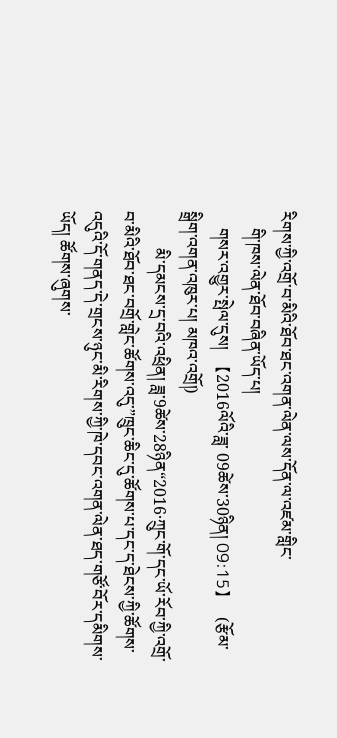རིགས་ཀྱི་འགྲོ་བ་མིའི་ཐོབ་ཐང་འགན་ལེན་ལས་དོན་ལ་འཛམ་གླིང་
    གི་ཁས་ལེན་ཐོབ་བཞིན་ཡོད་པ།
    གསར་འགྱུར་སྤེལ་དུས།  【2016ལོའི་ཟླ་ 09ཚེས་30ཉིན། 09:15】   (རྩོམ་སྒྲིག་འགན་འཁུར་པ། མཁའ་འགྲོ།)
         མི་དམངས་དྲ་བའི་འཕྲིན། ཟླ་9ཚེས་28ཉིན“2016·ཀྲུང་གོ་དང་ཡོ་རོབ་ཀྱི་འགྲོ་བ་མིའི་ཐོབ་ཐང་བགྲོ་གླེང་ཚོགས་འདུ་”ཁྲུང་ཆིང་དུ་ཚོགས་པ་དང་ད་ཐེངས་ཀྱི་ཚོགས་འདུའི་དོ་གནད་དེ་གྲངས་ཉུང་མི་རིགས་ཀྱི་ཁེ་དབང་འགན་ལེན་ཐད་གཙོ་བོར་དམིགས་ཡོད། ཚོགས་ཞུགས་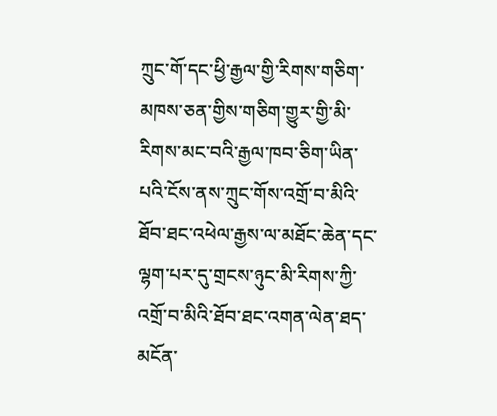ཀྲུང་གོ་དང་ཕྱི་རྒྱལ་གྱི་རིགས་གཅིག་མཁས་ཅན་གྱིས་གཅིག་གྱུར་གྱི་མི་རིགས་མང་བའི་རྒྱལ་ཁབ་ཅིག་ཡིན་པའི་ངོས་ནས་ཀྲུང་གོས་འགྲོ་བ་མིའི་ཐོབ་ཐང་འཕེལ་རྒྱས་ལ་མཐོང་ཆེན་དང་ལྷག་པར་དུ་གྲངས་ཉུང་མི་རིགས་ཀྱི་འགྲོ་བ་མིའི་ཐོབ་ཐང་འགན་ལེན་ཐད་མངོན་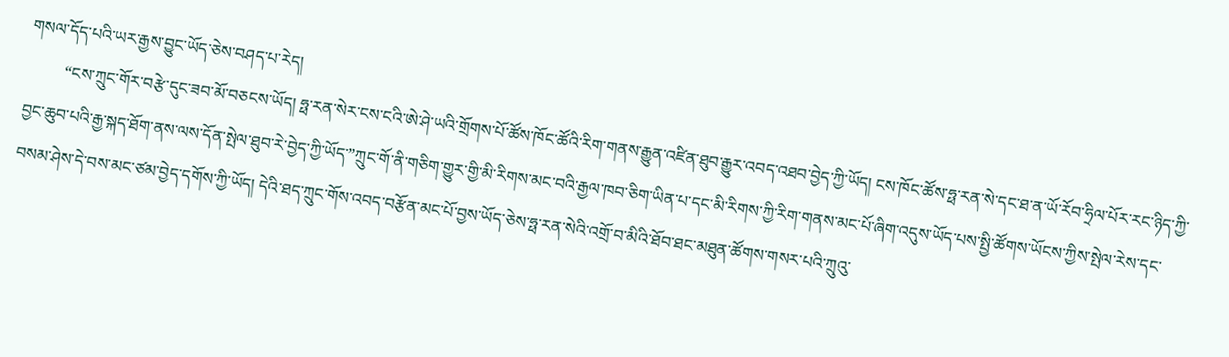གསལ་དོད་པའི་ཡར་རྒྱས་བྱུང་ཡོད་ཅེས་བཤད་པ་རེད།
         “ངས་ཀྲུང་གོར་བརྩེ་དུང་ཟབ་མོ་བཅངས་ཡོད། ཧྥ་རན་སེར་ངས་ངའི་ཨེ་ཤེ་ཡའི་གྲོགས་པོ་ཚོས་ཁོང་ཚོའི་རིག་གནས་རྒྱུན་འཛིན་ཐུབ་རྒྱུར་འབད་འཐབ་བྱེད་ཀྱི་ཡོད། ངས་ཁོང་ཚོས་ཧྥ་རན་སེ་དང་ཐ་ན་ཡོ་རོབ་ཧྲིལ་པོར་རང་ཉིད་ཀྱི་བྱང་ཆུབ་པའི་རྒྱ་སྐད་ཐོག་ནས་ལས་དོན་སྤེལ་ཐུབ་རེ་བྱེད་ཀྱི་ཡོད་”ཀྲུང་གོ་ནི་གཅིག་གྱུར་གྱི་མི་རིགས་མང་བའི་རྒྱལ་ཁབ་ཅིག་ཡིན་པ་དང་མི་རིགས་ཀྱི་རིག་གནས་མང་པོ་ཞིག་འདུས་ཡོད་པས་སྤྱི་ཚོགས་ཡོངས་ཀྱིས་སྤེལ་རེས་དང་བསམ་ཤེས་དེ་བས་མང་ཙམ་བྱེད་དགོས་ཀྱི་ཡོད། དེའི་ཐད་ཀྲུང་གོས་འབད་བརྩོན་མང་པོ་བྱས་ཡོད་ཅེས་ཧྥ་རན་སེའི་འགྲོ་བ་མིའི་ཐོབ་ཐང་མཐུན་ཚོགས་གསར་པའི་ཀྲུའུ་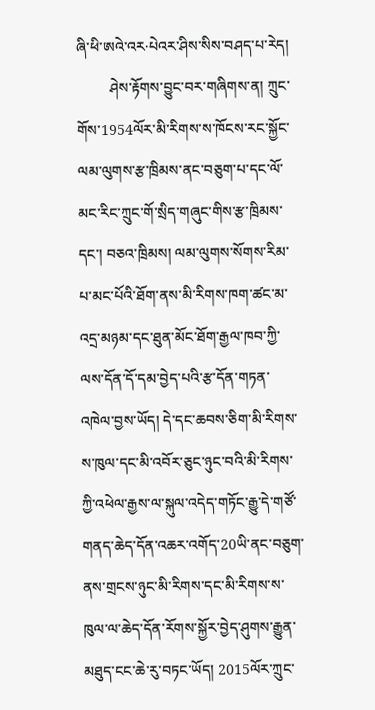ཞི་ཕི་ཨའེ་འར·པེའར་ཤིས་སིས་བཤད་པ་རེད།
         ཤེས་རྟོགས་བྱུང་བར་གཞིགས་ན། ཀྲུང་གོས་1954ལོར་མི་རིགས་ས་ཁོངས་རང་སྐྱོང་ལམ་ལུགས་རྩ་ཁྲིམས་ནང་བཅུག་པ་དང་ལོ་མང་རིང་ཀྲུང་གོ་སྲིད་གཞུང་གིས་རྩ་ཁྲིམས་དང་། བཅའ་ཁྲིམས། ལམ་ལུགས་སོགས་རིམ་པ་མང་པོའི་ཐོག་ནས་མི་རིགས་ཁག་ཚང་མ་འདྲ་མཉམ་དང་ཐུན་མོང་ཐོག་རྒྱལ་ཁབ་ཀྱི་ལས་དོན་དོ་དམ་བྱེད་པའི་རྩ་དོན་གཏན་འཁེལ་བྱས་ཡོད། དེ་དང་ཆབས་ཅིག་མི་རིགས་ས་ཁུལ་དང་མི་འབོར་ཅུང་ཉུང་བའི་མི་རིགས་ཀྱི་འཕེལ་རྒྱས་ལ་སྐུལ་འདེད་གཏོང་རྒྱུ་དེ་གཙོ་གནད་ཆེད་དོན་འཆར་འགོད་20ཡི་ནང་བཅུག་ནས་གྲངས་ཉུང་མི་རིགས་དང་མི་རིགས་ས་ཁུལ་ལ་ཆེད་དོན་རོགས་སྐྱོར་བྱེད་ཤུགས་རྒྱུན་མཐུད་ངང་ཆེ་རུ་བཏང་ཡོད། 2015ལོར་ཀྲུང་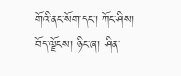གོའི་ནང་སོག་དང་། ཀོང་ཤིས། བོད་ལྗོངས། ཉིང་ཞ། ཤིན་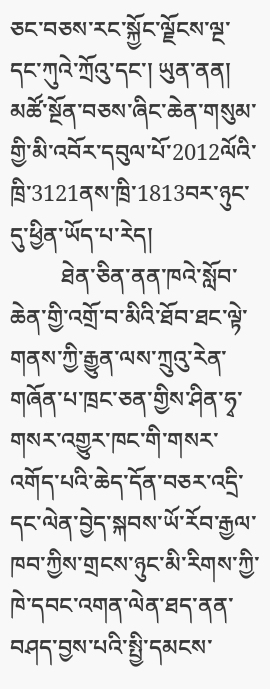ཅང་བཅས་རང་སྐྱོང་ལྗོངས་ལྔ་དང་ཀུའེ་ཀྲོའུ་དང་། ཡུན་ནན། མཚོ་སྔོན་བཅས་ཞིང་ཆེན་གསུམ་གྱི་མི་འབོར་དབུལ་པོ་2012ལོའི་ཁྲི་3121ནས་ཁྲི་1813བར་ཉུང་དུ་ཕྱིན་ཡོད་པ་རེད།
         ཐེན་ཅིན་ནན་ཁའེ་སློབ་ཆེན་གྱི་འགྲོ་བ་མིའི་ཐོབ་ཐང་ལྟེ་གནས་ཀྱི་རྒྱུན་ལས་ཀྲུའུ་རེན་གཞོན་པ་ཁྲང་ཅན་གྱིས་ཤིན་ཧྭ་གསར་འགྱུར་ཁང་གི་གསར་འགོད་པའི་ཆེད་དོན་བཅར་འདྲི་དང་ལེན་བྱེད་སྐབས་ཡོ་རོབ་རྒྱལ་ཁབ་ཀྱིས་གྲངས་ཉུང་མི་རིགས་ཀྱི་ཁེ་དབང་འགན་ལེན་ཐད་ནན་བཤད་བྱས་པའི་སྤྱི་དམངས་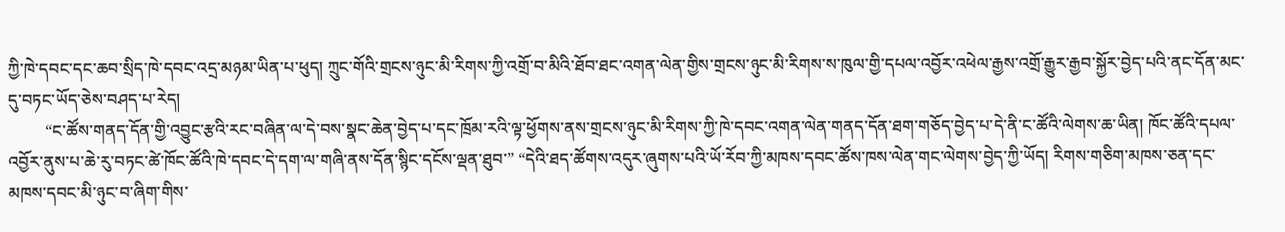ཀྱི་ཁེ་དབང་དང་ཆབ་སྲིད་ཁེ་དབང་འདྲ་མཉམ་ཡིན་པ་ཕུད། ཀྲུང་གོའི་གྲངས་ཉུང་མི་རིགས་ཀྱི་འགྲོ་བ་མིའི་ཐོབ་ཐང་འགན་ལེན་གྱིས་གྲངས་ཉུང་མི་རིགས་ས་ཁུལ་གྱི་དཔལ་འབྱོར་འཕེལ་རྒྱས་འགྲོ་རྒྱུར་རྒྱབ་སྐྱོར་བྱེད་པའི་ནང་དོན་མང་དུ་བཏང་ཡོད་ཅེས་བཤད་པ་རེད།
         “ང་ཚོས་གནད་དོན་གྱི་འབྱུང་རྩའི་རང་བཞིན་ལ་དེ་བས་སྣང་ཆེན་བྱེད་པ་དང་ཁྲོམ་རའི་ལྟ་ཕྱོགས་ནས་གྲངས་ཉུང་མི་རིགས་ཀྱི་ཁེ་དབང་འགན་ལེན་གནད་དོན་ཐག་གཅོད་བྱེད་པ་དེ་ནི་ང་ཚོའི་ལེགས་ཆ་ཡིན། ཁོང་ཚོའི་དཔལ་འབྱོར་ནུས་པ་ཆེ་རུ་བཏང་ཚེ་ཁོང་ཚོའི་ཁེ་དབང་དེ་དག་ལ་གཞི་ནས་དོན་སྙིང་དངོས་ལྡན་ཐུབ་” “དེའི་ཐད་ཚོགས་འདུར་ཞུགས་པའི་ཡོ་རོབ་ཀྱི་མཁས་དབང་ཚོས་ཁས་ལེན་གང་ལེགས་བྱེད་ཀྱི་ཡོད། རིགས་གཅིག་མཁས་ཅན་དང་མཁས་དབང་མི་ཉུང་བ་ཞིག་གིས་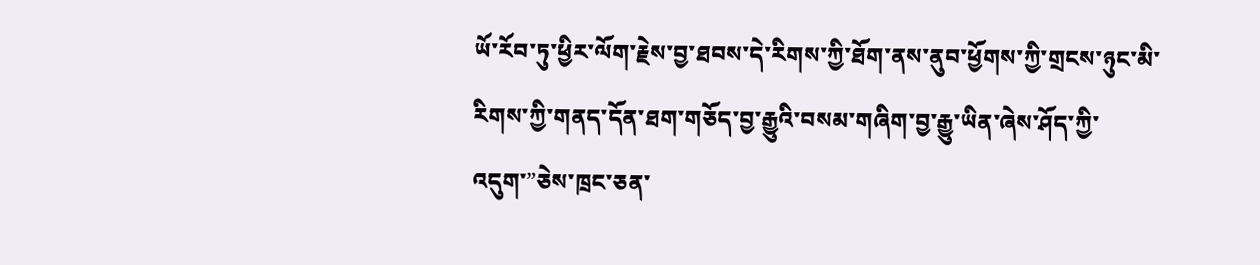ཡོ་རོབ་ཏུ་ཕྱིར་ལོག་རྗེས་བྱ་ཐབས་དེ་རིགས་ཀྱི་ཐོག་ནས་ནུབ་ཕྱོགས་ཀྱི་གྲངས་ཉུང་མི་རིགས་ཀྱི་གནད་དོན་ཐག་གཅོད་བྱ་རྒྱུའི་བསམ་གཞིག་བྱ་རྒྱུ་ཡིན་ཞེས་ཤོད་ཀྱི་འདུག་”ཅེས་ཁྲང་ཅན་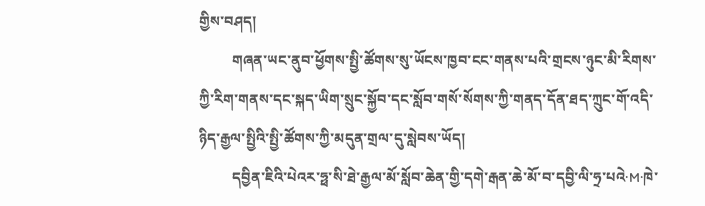གྱིས་བཤད།
         གཞན་ཡང་ནུབ་ཕྱོགས་སྤྱི་ཚོགས་སུ་ཡོངས་ཁྱབ་ངང་གནས་པའི་གྲངས་ཉུང་མི་རིགས་ཀྱི་རིག་གནས་དང་སྐད་ཡིག་སྲུང་སྐྱོབ་དང་སློབ་གསོ་སོགས་ཀྱི་གནད་དོན་ཐད་ཀྲུང་གོ་འདི་ཉིད་རྒྱལ་སྤྱིའི་སྤྱི་ཚོགས་ཀྱི་མདུན་གྲལ་དུ་སླེབས་ཡོད།
         དབྱིན་ཇིའི་པེའར་ཧྥ་སི་ཐེ་རྒྱལ་མོ་སློབ་ཆེན་གྱི་དགེ་རྒན་ཆེ་མོ་བ་དབྱི་ལི་ཧྲ་པའེ·M·ཁེ་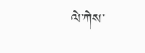ལེ་ཀེས་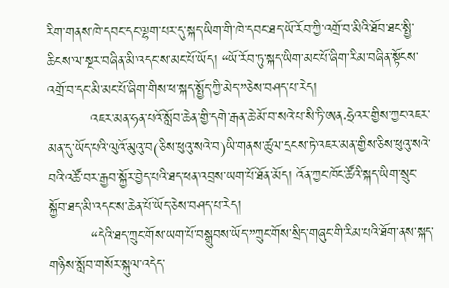རིག་གནས་ཁེ་དབང་དང་ལྷག་པར་དུ་སྐད་ཡིག་གི་ཁེ་དབང་ཐད་ཡོ་རོབ་ཀྱི་འགྲོ་བ་མིའི་ཐོབ་ཐང་སྤྱི་ཆིངས་ལ་སྔར་བཞིན་མི་འདང་ས་མང་པོ་ཡོད། “ཡོ་རོབ་ཏུ་སྐད་ཡིག་མང་པོ་ཞིག་རིམ་བཞིན་སྟོངས་འགྲོ་བ་དང་མི་མང་པོ་ཞིག་གིས་ཕ་སྐད་སྤྱོད་ཀྱི་མེད་”ཅེས་བཤད་པ་རེད།
         འཇར་མན་ཧན་པའོ་སློབ་ཆེན་གྱི་དགེ་རྒན་ཆེ་མོ་བ་སའེ་པ་སི་ཏི་ཨན·ཧྲེའར་གྱིས་ཀྱང་འཇར་མན་དུ་ཡོད་པའི་ལུའོ་མུའུ་བ(ཅིས་ཕུའུ་སའེ་བ)ཡི་གནས་ཚུལ་དྲངས་ཏེ་འཇར་མན་གྱིས་ཅིས་ཕུའུ་སའེ་བའི་འཚོ་བར་རྒྱབ་སྐྱོར་བྱེད་པའི་ཐད་ཕན་འབྲས་ཡག་པོ་ཐོན་མོད། འོན་ཀྱང་ཁོང་ཚོའི་སྐད་ཡིག་སྲུང་སྐྱོབ་ཐད་མི་འདང་ས་ཆེན་པོ་ཡོད་ཅེས་བཤད་པ་རེད།
         “དེའི་ཐད་ཀྲུང་གོས་ཡག་པོ་བསྒྲུབས་ཡོད་”ཀྲུང་གོས་སྲིད་གཞུང་གི་རིམ་པའི་ཐོག་ནས་སྐད་གཉིས་སློབ་གསོར་སྐུལ་འདེད་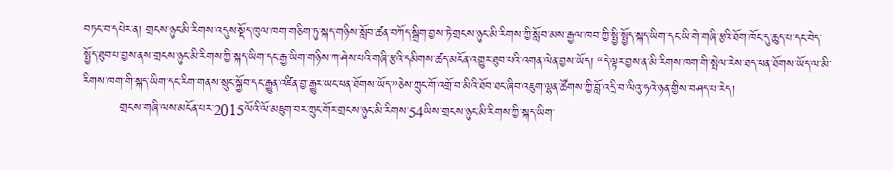བཏང་བ་དཔེར་ན། གྲངས་ཉུང་མི་རིགས་འདུས་སྡོད་ཁུལ་ཁག་གཅིག་ཏུ་སྐད་གཉིས་སློབ་ཚན་བཀོད་སྒྲིག་བྱས་ཏེ་གྲངས་ཉུང་མི་རིགས་ཀྱི་སློབ་མས་རྒྱལ་ཁབ་ཀྱི་སྤྱི་སྤྱོད་སྐད་ཡིག་དང་ཡི་གེ་གཞི་རྩའི་ཐོག་ཁོང་དུ་ཆུད་པ་དང་བེད་སྤྱོད་ཐུབ་པ་བྱས་ནས་གྲངས་ཉུང་མི་རིགས་ཀྱི་སྐད་ཡིག་དང་རྒྱ་ཡིག་གཉིས་ཀ་ཤེས་པའི་གཞི་རྩའི་དམིགས་ཚད་མངོན་འགྱུར་ཐུབ་པའི་འགན་ལེན་བྱས་ཡོད། “དེ་ལྟར་བྱས་ན་མི་རིགས་ཁག་གི་སྤེལ་རེས་ཐད་ཕན་ཐོགས་ཡོད་ལ་མི་རིགས་ཁག་གི་སྐད་ཡིག་དང་རིག་གནས་སྲུང་སྐྱོབ་དང་རྒྱུན་འཛིན་བྱ་རྒྱུར་ཡང་ཕན་ཐོགས་ཡོད་”ཅེས་ཀྲུང་གོ་འགྲོ་བ་མིའི་ཐོབ་ཐང་ཞིབ་འཇུག་ལྷན་ཚོགས་ཀྱི་བློ་འདྲི་བ་ལིའུ་ཧའེ་ཉན་གྱིས་བཤད་པ་རེད།
         གྲངས་གཞི་ལས་མངོན་པར་2015ལོའི་ལོ་མཇུག་བར་ཀྲུང་གོར་གྲངས་ཉུང་མི་རིགས་54ཡིས་གྲངས་ཉུང་མི་རིགས་ཀྱི་སྐད་ཡིག་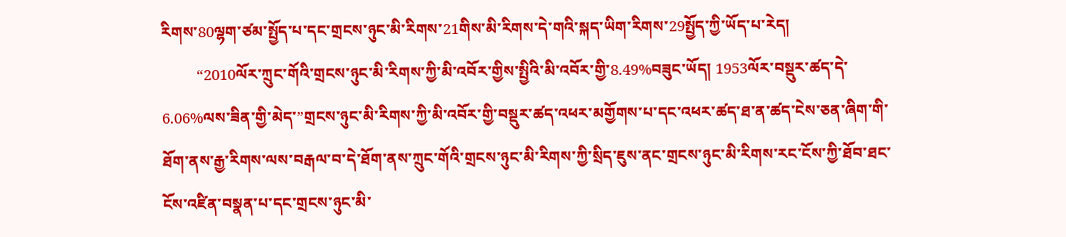རིགས་80ལྷག་ཙམ་སྤྱོད་པ་དང་གྲངས་ཉུང་མི་རིགས་21གིས་མི་རིགས་དེ་གའི་སྐད་ཡིག་རིགས་29སྤྱོད་ཀྱི་ཡོད་པ་རེད།
         “2010ལོར་ཀྲུང་གོའི་གྲངས་ཉུང་མི་རིགས་ཀྱི་མི་འབོར་གྱིས་སྤྱིའི་མི་འབོར་གྱི་8.49%བཟུང་ཡོད། 1953ལོར་བསྡུར་ཚད་དེ་6.06%ལས་ཟིན་གྱི་མེད་”གྲངས་ཉུང་མི་རིགས་ཀྱི་མི་འབོར་གྱི་བསྡུར་ཚད་འཕར་མགྱོགས་པ་དང་འཕར་ཚད་ཐ་ན་ཚད་ངེས་ཅན་ཞིག་གི་ཐོག་ནས་རྒྱ་རིགས་ལས་བརྒལ་བ་དེ་ཐོག་ནས་ཀྲུང་གོའི་གྲངས་ཉུང་མི་རིགས་ཀྱི་སྲིད་ཇུས་ནང་གྲངས་ཉུང་མི་རིགས་རང་ངོས་ཀྱི་ཐོབ་ཐང་ངོས་འཛིན་བསྣན་པ་དང་གྲངས་ཉུང་མི་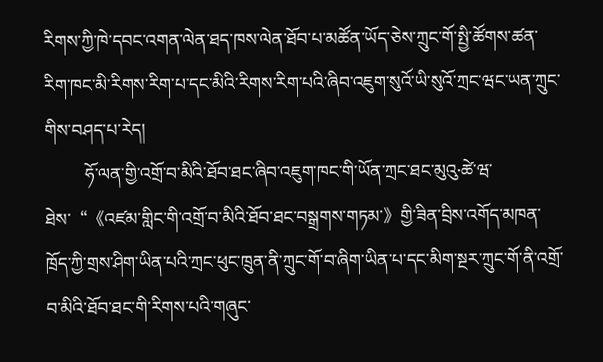རིགས་ཀྱི་ཁེ་དབང་འགན་ལེན་ཐད་ཁས་ལེན་ཐོབ་པ་མཚོན་ཡོད་ཅེས་ཀྲུང་གོ་སྤྱི་ཚོགས་ཚན་རིག་ཁང་མི་རིགས་རིག་པ་དང་མིའི་རིགས་རིག་པའི་ཞིབ་འཇུག་སུའོ་ཡི་སུའོ་ཀྲང་ཝང་ཡན་ཀྲུང་གིས་བཤད་པ་རེད།
         ཧོ་ལན་གྱི་འགྲོ་བ་མིའི་ཐོབ་ཐང་ཞིབ་འཇུག་ཁང་གི་ཡོན་ཀྲང་ཐང་མུའུ·ཚེ་ཝ་ཐེས་“《འཛམ་གླིང་གི་འགྲོ་བ་མིའི་ཐོབ་ཐང་བསྒྲགས་གཏམ་》གྱི་ཟིན་བྲིས་འགོད་མཁན་ཁྲོད་ཀྱི་གྲས་ཤིག་ཡིན་པའི་ཀྲང་ཕུང་ཁྲུན་ནི་ཀྲུང་གོ་བ་ཞིག་ཡིན་པ་དང་མིག་སྔར་ཀྲུང་གོ་ནི་འགྲོ་བ་མིའི་ཐོབ་ཐང་གི་རིགས་པའི་གཞུང་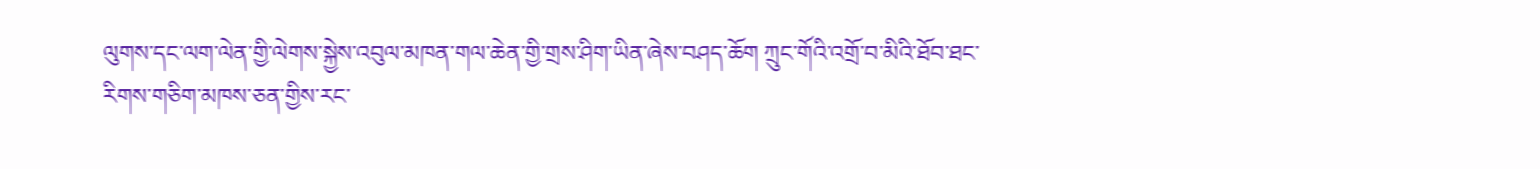ལུགས་དང་ལག་ལེན་གྱི་ལེགས་སྐྱེས་འབུལ་མཁན་གལ་ཆེན་གྱི་གྲས་ཤིག་ཡིན་ཞེས་བཤད་ཆོག ཀྲུང་གོའི་འགྲོ་བ་མིའི་ཐོབ་ཐང་རིགས་གཅིག་མཁས་ཅན་གྱིས་རང་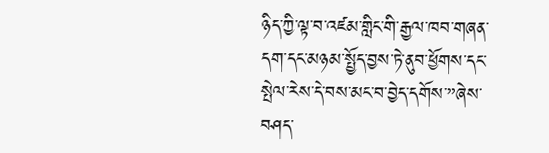ཉིད་ཀྱི་ལྟ་བ་འཛམ་གླིང་གི་རྒྱལ་ཁབ་གཞན་དག་དང་མཉམ་སྤྱོད་བྱས་ཏེ་ནུབ་ཕྱོགས་དང་སྤེལ་རེས་དེ་བས་མང་བ་བྱེད་དགོས་”ཞེས་བཤད་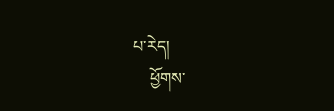པ་རེད།
    ཕྱོགས་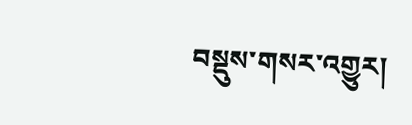བསྡུས་གསར་འགྱུར།